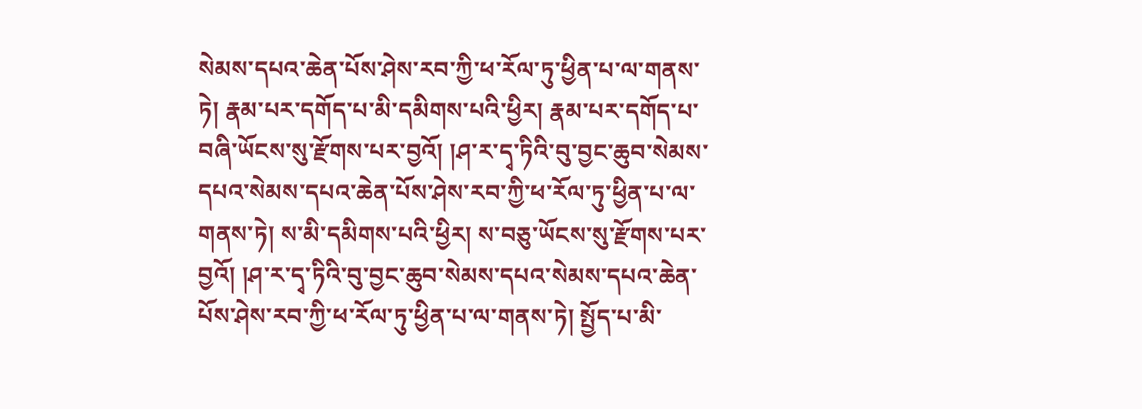སེམས་དཔའ་ཆེན་པོས་ཤེས་རབ་ཀྱི་ཕ་རོལ་ཏུ་ཕྱིན་པ་ལ་གནས་ཏེ། རྣམ་པར་དགོད་པ་མི་དམིགས་པའི་ཕྱིར། རྣམ་པར་དགོད་པ་བཞི་ཡོངས་སུ་རྫོགས་པར་བྱའོ། །ཤ་ར་དྭ་ཏིའི་བུ་བྱང་ཆུབ་སེམས་དཔའ་སེམས་དཔའ་ཆེན་པོས་ཤེས་རབ་ཀྱི་ཕ་རོལ་ཏུ་ཕྱིན་པ་ལ་གནས་ཏེ། ས་མི་དམིགས་པའི་ཕྱིར། ས་བཅུ་ཡོངས་སུ་རྫོགས་པར་བྱའོ། །ཤ་ར་དྭ་ཏིའི་བུ་བྱང་ཆུབ་སེམས་དཔའ་སེམས་དཔའ་ཆེན་པོས་ཤེས་རབ་ཀྱི་ཕ་རོལ་ཏུ་ཕྱིན་པ་ལ་གནས་ཏེ། སྤྱོད་པ་མི་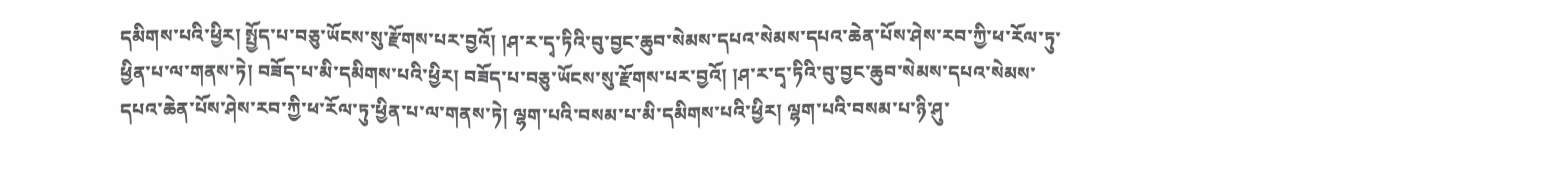དམིགས་པའི་ཕྱིར། སྤྱོད་པ་བཅུ་ཡོངས་སུ་རྫོགས་པར་བྱའོ། །ཤ་ར་དྭ་ཏིའི་བུ་བྱང་ཆུབ་སེམས་དཔའ་སེམས་དཔའ་ཆེན་པོས་ཤེས་རབ་ཀྱི་ཕ་རོལ་ཏུ་ཕྱིན་པ་ལ་གནས་ཏེ། བཟོད་པ་མི་དམིགས་པའི་ཕྱིར། བཟོད་པ་བཅུ་ཡོངས་སུ་རྫོགས་པར་བྱའོ། །ཤ་ར་དྭ་ཏིའི་བུ་བྱང་ཆུབ་སེམས་དཔའ་སེམས་དཔའ་ཆེན་པོས་ཤེས་རབ་ཀྱི་ཕ་རོལ་ཏུ་ཕྱིན་པ་ལ་གནས་ཏེ། ལྷག་པའི་བསམ་པ་མི་དམིགས་པའི་ཕྱིར། ལྷག་པའི་བསམ་པ་ཉི་ཤུ་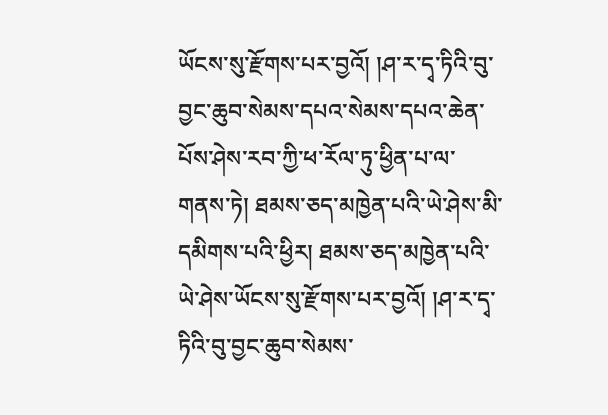ཡོངས་སུ་རྫོགས་པར་བྱའོ། །ཤ་ར་དྭ་ཏིའི་བུ་བྱང་ཆུབ་སེམས་དཔའ་སེམས་དཔའ་ཆེན་པོས་ཤེས་རབ་ཀྱི་ཕ་རོལ་ཏུ་ཕྱིན་པ་ལ་གནས་ཏེ། ཐམས་ཅད་མཁྱེན་པའི་ཡེ་ཤེས་མི་དམིགས་པའི་ཕྱིར། ཐམས་ཅད་མཁྱེན་པའི་ཡེ་ཤེས་ཡོངས་སུ་རྫོགས་པར་བྱའོ། །ཤ་ར་དྭ་ཏིའི་བུ་བྱང་ཆུབ་སེམས་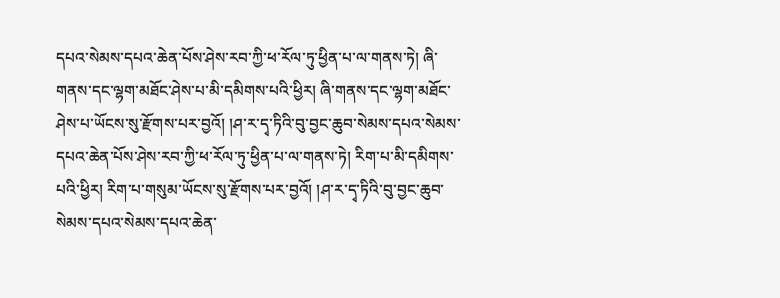དཔའ་སེམས་དཔའ་ཆེན་པོས་ཤེས་རབ་ཀྱི་ཕ་རོལ་ཏུ་ཕྱིན་པ་ལ་གནས་ཏེ། ཞི་གནས་དང་ལྷག་མཐོང་ཤེས་པ་མི་དམིགས་པའི་ཕྱིར། ཞི་གནས་དང་ལྷག་མཐོང་ཤེས་པ་ཡོངས་སུ་རྫོགས་པར་བྱའོ། །ཤ་ར་དྭ་ཏིའི་བུ་བྱང་ཆུབ་སེམས་དཔའ་སེམས་དཔའ་ཆེན་པོས་ཤེས་རབ་ཀྱི་ཕ་རོལ་ཏུ་ཕྱིན་པ་ལ་གནས་ཏེ། རིག་པ་མི་དམིགས་པའི་ཕྱིར། རིག་པ་གསུམ་ཡོངས་སུ་རྫོགས་པར་བྱའོ། །ཤ་ར་དྭ་ཏིའི་བུ་བྱང་ཆུབ་སེམས་དཔའ་སེམས་དཔའ་ཆེན་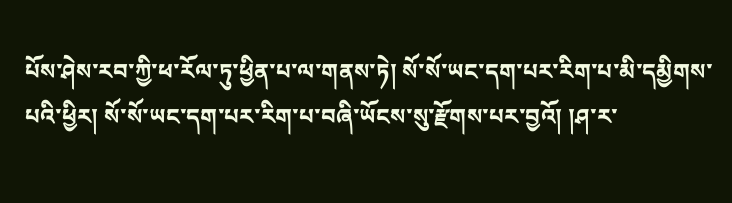པོས་ཤེས་རབ་ཀྱི་ཕ་རོལ་ཏུ་ཕྱིན་པ་ལ་གནས་ཏེ། སོ་སོ་ཡང་དག་པར་རིག་པ་མི་དམྱིགས་པའི་ཕྱིར། སོ་སོ་ཡང་དག་པར་རིག་པ་བཞི་ཡོངས་སུ་རྫོགས་པར་བྱའོ། །ཤ་ར་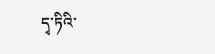དྭ་ཏིའི་